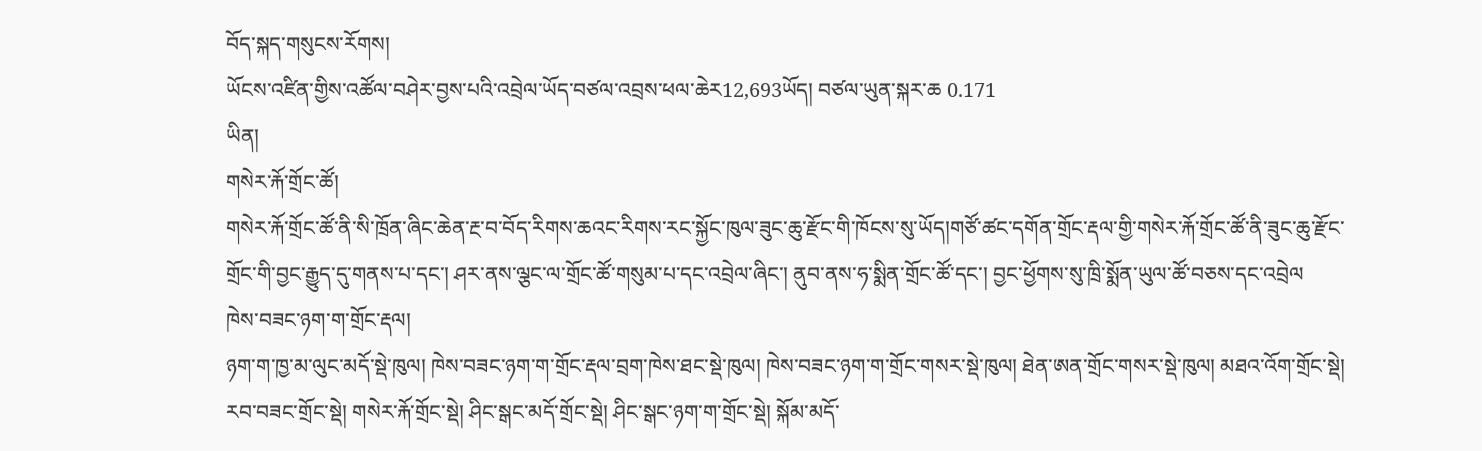བོད་སྐད་གསུངས་རོགས།
ཡོངས་འཛིན་གྱིས་འཚོལ་བཤེར་བྱས་པའི་འབྲེལ་ཡོད་བཙལ་འབྲས་ཕལ་ཆེར12,693ཡོད། བཙལ་ཡུན་སྐར་ཆ 0.171
ཡིན།
གསེར་རྐོ་གྲོང་ཚོ།
གསེར་རྐོ་གྲོང་ཚོ་ནི་སི་ཁྲོན་ཞིང་ཆེན་རྔ་བ་བོད་རིགས་ཆའང་རིགས་རང་སྐྱོང་ཁུལ་ཟུང་ཆུ་རྫོང་གི་ཁོངས་སུ་ཡོད།གཙོ་ཚང་དགོན་གྲོང་རྡལ་གྱི་གསེར་རྐོ་གྲོང་ཚོ་ནི་ཟུང་ཆུ་རྫོང་གྲོང་གི་བྱང་རྒྱུད་དུ་གནས་པ་དང་། ཤར་ནས་ལྕང་ལ་གྲོང་ཚོ་གསུམ་པ་དང་འབྲེལ་ཞིང་། ནུབ་ནས་ཧ་སྨིན་གྲོང་ཚོ་དང་། བྱང་ཕྱོགས་སུ་ཁྲི་སྨོན་ཡུལ་ཚོ་བཅས་དང་འབྲེལ
ཁེས་བཟང་ཉག་ག་གྲོང་རྡལ།
ཉག་ག་ཁྱ་མ་ལུང་མདོ་སྡེ་ཁུལ། ཁེས་བཟང་ཉག་ག་གྲོང་རྡལ་བྲག་ཁེས་ཐང་སྡེ་ཁུལ། ཁེས་བཟང་ཉག་ག་གྲོང་གསར་སྡེ་ཁུལ། ཐེན་ཨན་གྲོང་གསར་སྡེ་ཁུལ། མཐའ་འོག་གྲོང་སྡེ། རབ་བཟང་གྲོང་སྡེ། གསེར་རྐོ་གྲོང་སྡེ། ཤིང་སྒང་མདོ་གྲོང་སྡེ། ཤིང་སྒང་ཉག་ག་གྲོང་སྡེ། སྐོམ་མདོ་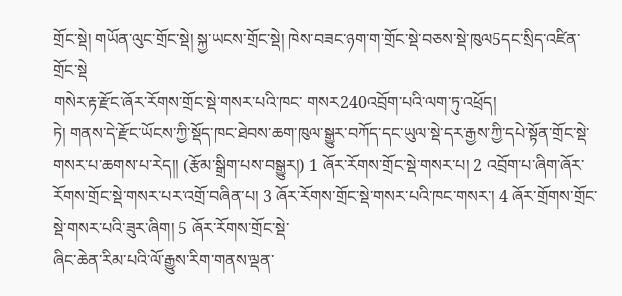གྲོང་སྡེ། གཡོན་ལུང་གྲོང་སྡེ། སྐྱ་ཡངས་གྲོང་སྡེ། ཁེས་བཟང་ཉག་ག་གྲོང་སྡེ་བཅས་སྡེ་ཁུལ5དང་སྲིད་འཛིན་གྲོང་སྡེ
གསེར་རྟ་རྫོང་ཞོར་རོགས་གྲོང་སྡེ་གསར་པའི་ཁང་ གསར240འབྲོག་པའི་ལག་ཏུ་འཕྲོད།
ཏེ། གནས་དེ་རྫོང་ཡོངས་ཀྱི་སྡོད་ཁང་ཐེབས་ཆག་ཁུལ་སྒྱུར་བཀོད་དང་ཡུལ་སྡེ་དར་རྒྱས་ཀྱི་དཔེ་སྟོན་གྲོང་སྡེ་གསར་པ་ཆགས་པ་རེད།། (རྩོམ་སྒྲིག་པས་བསྒྱུར།) 1 ཞོར་རོགས་གྲོང་སྡེ་གསར་པ། 2 འབྲོག་པ་ཞིག་ཞོར་རོགས་གྲོང་སྡེ་གསར་པར་འགྲོ་བཞིན་པ། 3 ཞོར་རོགས་གྲོང་སྡེ་གསར་པའི་ཁང་གསར་། 4 ཞོར་གྲོགས་གྲོང་སྡེ་གསར་པའི་ཟུར་ཞིག། 5 ཞོར་རོགས་གྲོང་སྡེ་
ཞིང་ཆེན་རིམ་པའི་ལོ་རྒྱུས་རིག་གནས་ལྡན་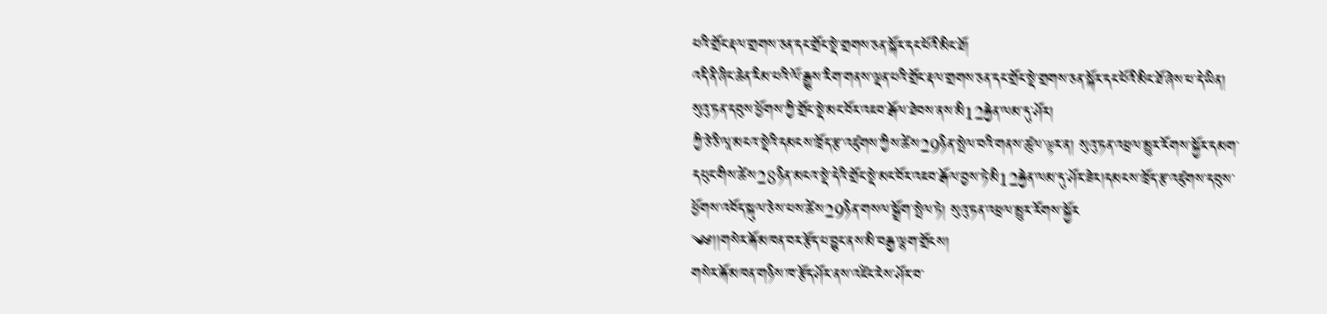པའི་གྲོང་རྡལ་གྲགས་ཅན་དང་གྲོང་སྡེ་གྲགས་ཅན་སྐོར་དང་པོའི་མིང་ཐོ།
འདི་ནི་ཞིང་ཆེན་རིམ་པའི་ལོ་རྒྱུས་རིག་གནས་ལྡན་པའི་གྲོང་རྡལ་གྲགས་ཅན་དང་གྲོང་སྡེ་གྲགས་ཅན་སྐོར་དང་པོའི་མིང་ཐོ་ཞེས་པ་དེ་ཡིན།
སུའུ་ཏན་དབུས་ཕྱོགས་ཀྱི་གྲོང་སྡེ་མང་བོར་འཇབ་རྒོལ་ཐེབས་ནས་མི12རྐྱེན་ལམ་དུ་ཤོར།
ཀྱི་ཅེ་ཅི་ལཱ་མངའ་སྡེའི་དམངས་ཁྲོད་རྩ་འཛུགས་ཀྱིས་ཚེས29ཉིན་སྤེལ་བའི་གནས་ཚུལ་ལྟར་ན། སུའུ་ཏན་འཕྲལ་མྱུར་རོགས་སྐྱོར་དམག་དཔུང་གིས་ཚེས28ཉིན་མངའ་སྡེ་དེའི་གྲོང་སྡེ་མང་བོར་འཇབ་རྒོལ་བྱས་ཏེ་མི12རྐྱེན་ལམ་དུ་ཤོར་ཟེར།དམངས་ཁྲོད་རྩ་འཛུགས་དབུས་ཕྱོགས་འབོད་སྐུལ་ཅེས་པས་ཚེས29ཉིན་གསལ་སྒྲོག་སྤེལ་ཏེ། སུའུ་ཏན་འཕྲལ་མྱུར་རོགས་སྐྱོར
༄༅།།གསེར་རྐོ་མཁན་བར་རྩོད་པ་བྱུང་ནས་མི་བརྒྱ་ལྷག་གྲོངས།
གསེར་རྐོ་མཁན་གཉིས་ཁ་རྩོད་ཤོར་ནས་འཛིང་རེས་ཤོར་བ་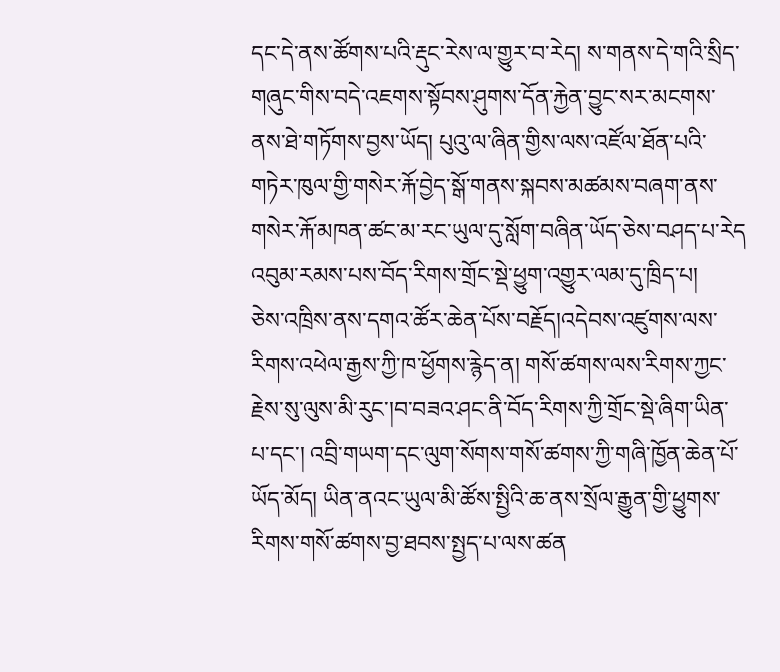དང་དེ་ནས་ཚོགས་པའི་རྡུང་རེས་ལ་གྱུར་བ་རེད། ས་གནས་དེ་གའི་སྲིད་གཞུང་གིས་བདེ་འཇགས་སྟོབས་ཤུགས་དོན་རྐྱེན་བྱུང་སར་མངགས་ནས་ཐེ་གཏོགས་བྱས་ཡོད། པུའུ་ལ་ཞིན་གྱིས་ལས་འཛོལ་ཐོན་པའི་གཏེར་ཁུལ་གྱི་གསེར་རྐོ་བྱེད་སྒོ་གནས་སྐབས་མཚམས་བཞག་ནས་གསེར་རྐོ་མཁན་ཚང་མ་རང་ཡུལ་དུ་སློག་བཞིན་ཡོད་ཅེས་བཤད་པ་རེད
འབུམ་རམས་པས་བོད་རིགས་གྲོང་སྡེ་ཕྱུག་འགྱུར་ལམ་དུ་ཁྲིད་པ།
ཅེས་འཁྲིས་ནས་དགའ་ཚོར་ཆེན་པོས་བརྗོད།འདེབས་འཛུགས་ལས་རིགས་འཕེལ་རྒྱས་ཀྱི་ཁ་ཕྱོགས་རྙེད་ན། གསོ་ཚགས་ལས་རིགས་ཀྱང་རྗེས་སུ་ལུས་མི་རུང་།བ་བཟའ་ཤང་ནི་བོད་རིགས་ཀྱི་གྲོང་སྡེ་ཞིག་ཡིན་པ་དང་། འབྲི་གཡག་དང་ལུག་སོགས་གསོ་ཚགས་ཀྱི་གཞི་ཁྱོན་ཆེན་པོ་ཡོད་མོད། ཡིན་ནའང་ཡུལ་མི་ཚོས་སྤྱིའི་ཆ་ནས་སྲོལ་རྒྱུན་གྱི་ཕྱུགས་རིགས་གསོ་ཚགས་བྱ་ཐབས་སྤྱད་པ་ལས་ཚན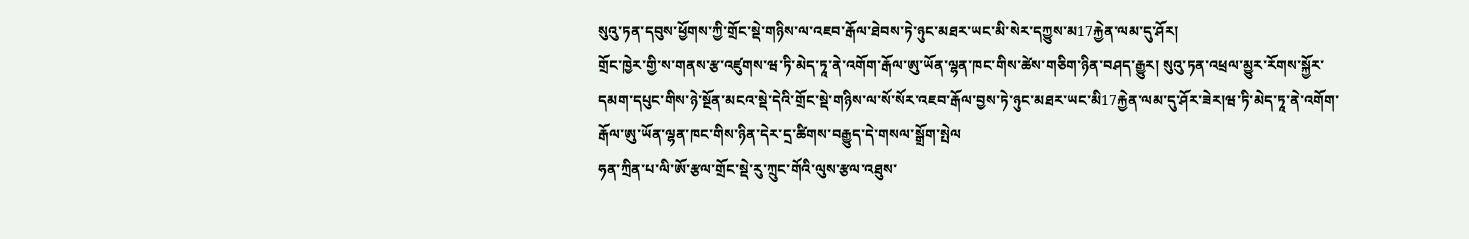སུའུ་ཏན་དབུས་ཕྱོགས་ཀྱི་གྲོང་སྡེ་གཉིས་ལ་འཇབ་རྒོལ་ཐེབས་ཏེ་ཉུང་མཐར་ཡང་མི་སེར་དཀྱུས་མ17རྐྱེན་ལམ་དུ་ཤོར།
གྲོང་ཁྱེར་གྱི་ས་གནས་རྩ་འཛུགས་ཝ་ཏི་མེད་ཏཱ་ནེ་འགོག་རྒོལ་ཨུ་ཡོན་ལྷན་ཁང་གིས་ཚེས་གཅིག་ཉིན་བཤད་རྒྱུར། སུའུ་ཏན་འཕྲལ་མྱུར་རོགས་སྐྱོར་དམག་དཔུང་གིས་ཉེ་སྔོན་མངའ་སྡེ་དེའི་གྲོང་སྡེ་གཉིས་ལ་སོ་སོར་འཇབ་རྒོལ་བྱས་ཏེ་ཉུང་མཐར་ཡང་མི17རྐྱེན་ལམ་དུ་ཤོར་ཟེར།ཝ་ཏི་མེད་ཏཱ་ནེ་འགོག་རྒོལ་ཨུ་ཡོན་ལྷན་ཁང་གིས་ཉིན་དེར་དྲ་ཚིགས་བརྒྱུད་དེ་གསལ་སྒྲོག་སྤེལ
ཧན་ཀྲིན་པ་ལི་ཨོ་རྩལ་གྲོང་སྡེ་རུ་ཀྲུང་གོའི་ལུས་རྩལ་འཐུས་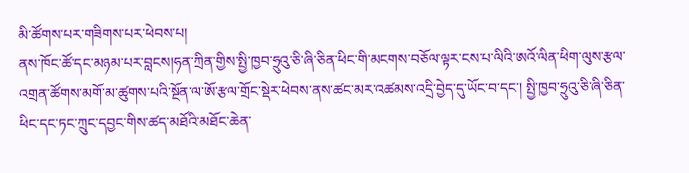མི་ཚོགས་པར་གཟིགས་པར་ཕེབས་པ།
ནས་ཁོང་ཚོ་དང་མཉམ་པར་བླངས།ཧན་ཀྲིན་གྱིས་སྤྱི་ཁྱབ་ཧྲུའུ་ཅི་ཞི་ཅིན་ཕིང་གི་མངགས་བཅོལ་ལྟར་ངས་པ་ལིའི་ཨའོ་ལིན་ཕིག་ལུས་རྩལ་འགྲན་ཚོགས་མགོ་མ་ཚུགས་པའི་སྔོན་ལ་ཨོ་རྩལ་གྲོང་སྡེར་ཕེབས་ནས་ཚང་མར་འཚམས་འདྲི་བྱེད་དུ་ཡོང་བ་དང་། སྤྱི་ཁྱབ་ཧྲུའུ་ཅི་ཞི་ཅིན་ཕིང་དང་ཏང་ཀྲུང་དབྱང་གིས་ཚད་མཐོའི་མཐོང་ཆེན་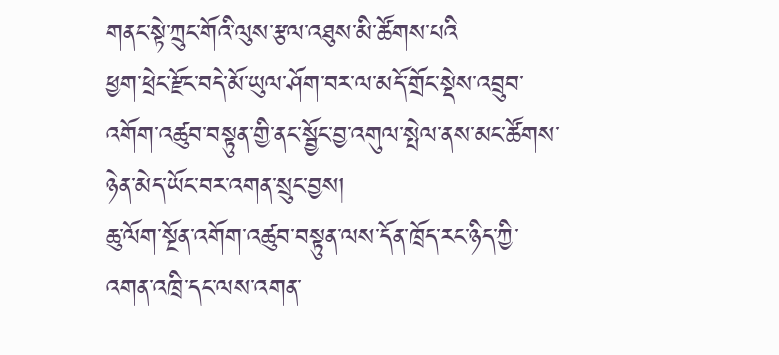གནང་སྟེ་ཀྲུང་གོའི་ལུས་རྩལ་འཐུས་མི་ཚོགས་པའི
ཕྱག་ཕྲེང་རྫོང་བདེ་མོ་ཡུལ་ཤོག་བར་ལ་མདོ་གྲོང་སྡེས་འབྲུབ་འགོག་འཚུབ་བསྟུན་གྱི་ནང་སྦྱོང་བྱ་འགུལ་སྤེལ་ནས་མང་ཚོགས་ཉེན་མེད་ཡོང་བར་འགན་སྲུང་བྱས།
ཆུ་ལོག་སྔོན་འགོག་འཚུབ་བསྟུན་ལས་དོན་ཁྲོད་རང་ཉིད་ཀྱི་འགན་འཁྲི་དང་ལས་འགན་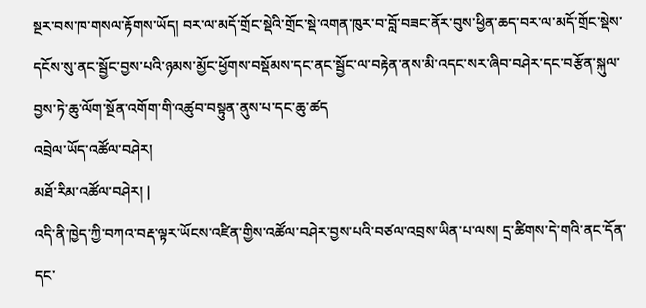སྔར་བས་ཁ་གསལ་རྟོགས་ཡོད། བར་ལ་མདོ་གྲོང་སྡེའི་གྲོང་སྡེ་འགན་ཁུར་བ་བློ་བཟང་ནོར་བུས་ཕྱིན་ཆད་བར་ལ་མདོ་གྲོང་སྡེས་དངོས་སུ་ནང་སྦྱོང་བྱས་པའི་ཉམས་མྱོང་ཕྱོགས་བསྡོམས་དང་ནང་སྦྱོང་ལ་བརྟེན་ནས་མི་འདང་སར་ཞིབ་བཤེར་དང་བརྩོན་སྐུལ་བྱས་ཏེ་ཆུ་ལོག་སྔོན་འགོག་གི་འཚུབ་བསྟུན་ནུས་པ་དང་ཆུ་ཚད
འབྲེལ་ཡོད་འཚོལ་བཤེར།
མཐོ་རིམ་འཚོལ་བཤེར། |
འདི་ནི་ཁྱེད་ཀྱི་བཀའ་བརྡ་ལྟར་ཡོངས་འཛིན་གྱིས་འཚོལ་བཤེར་བྱས་པའི་བཙལ་འབྲས་ཡིན་པ་ལས། དྲ་ཚིགས་དེ་གའི་ནང་དོན་དང་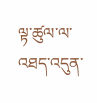ལྟ་ཚུལ་ལ་འཐད་འདུན་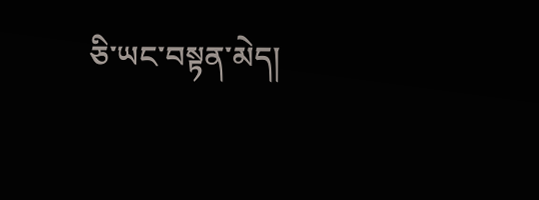ཅི་ཡང་བསྟན་མེད།